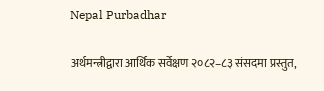Nepal Purbadhar

अर्थमन्त्रीद्वारा आर्थिक सर्वेक्षण २०८२–८३ संसदमा प्रस्तुत,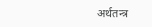अर्थतन्त्र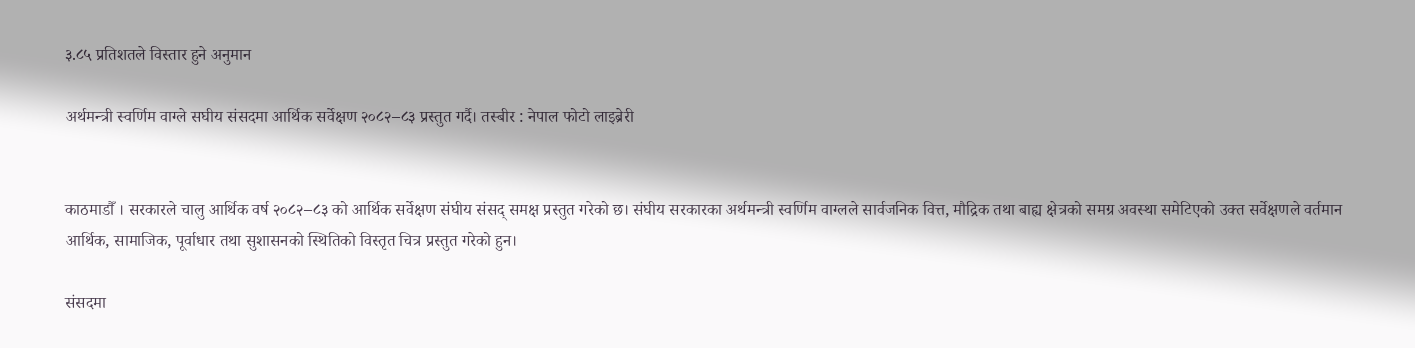३.८५ प्रतिशतले विस्तार हुने अनुमान

अर्थमन्त्री स्वर्णिम वाग्ले सघीय संसदमा आर्थिक सर्वेक्षण २०८२–८३ प्रस्तुत गर्दै। तस्बीर : नेपाल फोटो लाइब्रेरी


काठमाडौँ । सरकारले चालु आर्थिक वर्ष २०८२–८३ को आर्थिक सर्वेक्षण संघीय संसद् समक्ष प्रस्तुत गरेको छ। संघीय सरकारका अर्थमन्त्री स्वर्णिम वाग्लले सार्वजनिक वित्त, मौद्रिक तथा बाह्य क्षेत्रको समग्र अवस्था समेटिएको उक्त सर्वेक्षणले वर्तमान आर्थिक, सामाजिक, पूर्वाधार तथा सुशासनको स्थितिको विस्तृत चित्र प्रस्तुत गरेको हुन।

संसदमा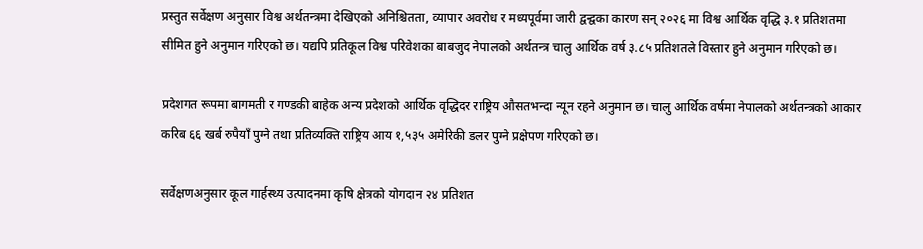प्रस्तुत सर्वेक्षण अनुसार विश्व अर्थतन्त्रमा देखिएको अनिश्चितता, व्यापार अवरोध र मध्यपूर्वमा जारी द्वन्द्वका कारण सन् २०२६ मा विश्व आर्थिक वृद्धि ३.१ प्रतिशतमा सीमित हुने अनुमान गरिएको छ। यद्यपि प्रतिकूल विश्व परिवेशका बाबजुद नेपालको अर्थतन्त्र चालु आर्थिक वर्ष ३.८५ प्रतिशतले विस्तार हुने अनुमान गरिएको छ।

प्रदेशगत रूपमा बागमती र गण्डकी बाहेक अन्य प्रदेशको आर्थिक वृद्धिदर राष्ट्रिय औसतभन्दा न्यून रहने अनुमान छ। चालु आर्थिक वर्षमा नेपालको अर्थतन्त्रको आकार करिब ६६ खर्ब रुपैयाँ पुग्ने तथा प्रतिव्यक्ति राष्ट्रिय आय १,५३५ अमेरिकी डलर पुग्ने प्रक्षेपण गरिएको छ।

सर्वेक्षणअनुसार कूल गार्हस्थ्य उत्पादनमा कृषि क्षेत्रको योगदान २४ प्रतिशत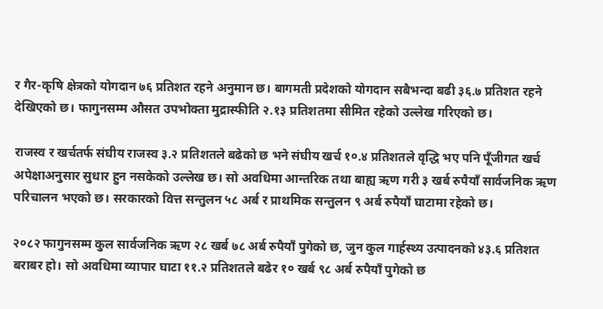र गैर-कृषि क्षेत्रको योगदान ७६ प्रतिशत रहने अनुमान छ। बागमती प्रदेशको योगदान सबैभन्दा बढी ३६.७ प्रतिशत रहने देखिएको छ। फागुनसम्म औसत उपभोक्ता मुद्रास्फीति २.१३ प्रतिशतमा सीमित रहेको उल्लेख गरिएको छ।

राजस्व र खर्चतर्फ संघीय राजस्व ३.२ प्रतिशतले बढेको छ भने संघीय खर्च १०.४ प्रतिशतले वृद्धि भए पनि पूँजीगत खर्च अपेक्षाअनुसार सुधार हुन नसकेको उल्लेख छ। सो अवधिमा आन्तरिक तथा बाह्य ऋण गरी ३ खर्ब रुपैयाँ सार्वजनिक ऋण परिचालन भएको छ। सरकारको वित्त सन्तुलन ५८ अर्ब र प्राथमिक सन्तुलन ९ अर्ब रुपैयाँ घाटामा रहेको छ।

२०८२ फागुनसम्म कुल सार्वजनिक ऋण २८ खर्ब ७८ अर्ब रुपैयाँ पुगेको छ, जुन कुल गार्हस्थ्य उत्पादनको ४३.६ प्रतिशत बराबर हो। सो अवधिमा व्यापार घाटा ११.२ प्रतिशतले बढेर १० खर्ब ९८ अर्ब रुपैयाँ पुगेको छ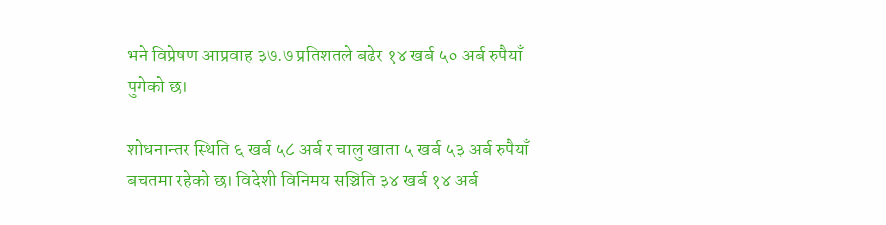भने विप्रेषण आप्रवाह ३७.७ प्रतिशतले बढेर १४ खर्ब ५० अर्ब रुपैयाँ पुगेको छ।

शोधनान्तर स्थिति ६ खर्ब ५८ अर्ब र चालु खाता ५ खर्ब ५३ अर्ब रुपैयाँ बचतमा रहेको छ। विदेशी विनिमय सञ्चिति ३४ खर्ब १४ अर्ब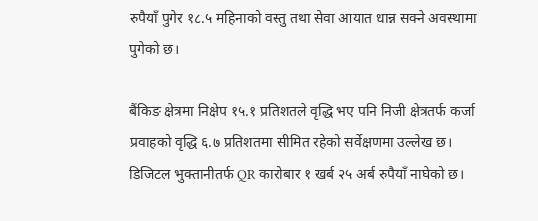रुपैयाँ पुगेर १८.५ महिनाको वस्तु तथा सेवा आयात धान्न सक्ने अवस्थामा पुगेको छ।

बैंकिङ क्षेत्रमा निक्षेप १५.१ प्रतिशतले वृद्धि भए पनि निजी क्षेत्रतर्फ कर्जा प्रवाहको वृद्धि ६.७ प्रतिशतमा सीमित रहेको सर्वेक्षणमा उल्लेख छ। डिजिटल भुक्तानीतर्फ QR कारोबार १ खर्ब २५ अर्ब रुपैयाँ नाघेको छ।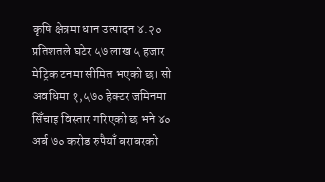कृषि क्षेत्रमा धान उत्पादन ४.२० प्रतिशतले घटेर ५७ लाख ५ हजार मेट्रिक टनमा सीमित भएको छ। सो अवधिमा १,५७० हेक्टर जमिनमा सिँचाइ विस्तार गरिएको छ भने ४० अर्ब ७० करोड रुपैयाँ बराबरको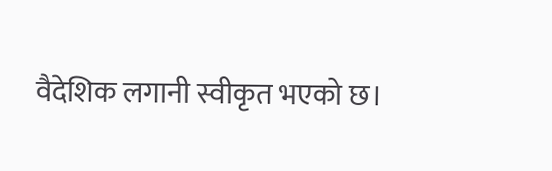वैदेशिक लगानी स्वीकृत भएको छ।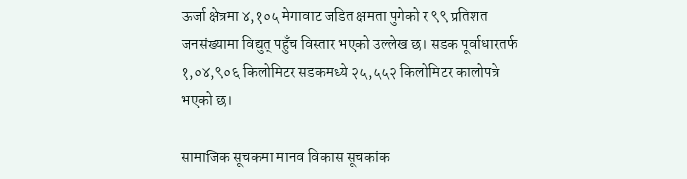ऊर्जा क्षेत्रमा ४,१०५ मेगावाट जडित क्षमता पुगेको र ९९ प्रतिशत जनसंख्यामा विद्युत् पहुँच विस्तार भएको उल्लेख छ। सडक पूर्वाधारतर्फ १,०४,९०६ किलोमिटर सडकमध्ये २५,५५२ किलोमिटर कालोपत्रे भएको छ।

सामाजिक सूचकमा मानव विकास सूचकांक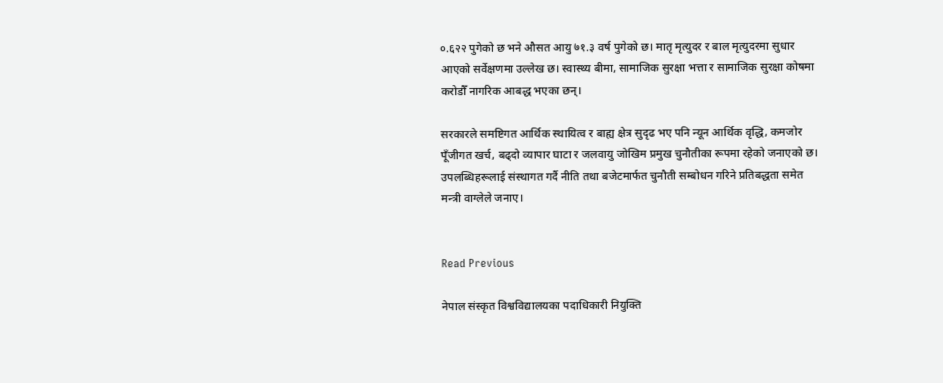०.६२२ पुगेको छ भने औसत आयु ७१.३ वर्ष पुगेको छ। मातृ मृत्युदर र बाल मृत्युदरमा सुधार आएको सर्वेक्षणमा उल्लेख छ। स्वास्थ्य बीमा, सामाजिक सुरक्षा भत्ता र सामाजिक सुरक्षा कोषमा करोडौँ नागरिक आबद्ध भएका छन्।

सरकारले समष्टिगत आर्थिक स्थायित्व र बाह्य क्षेत्र सुदृढ भए पनि न्यून आर्थिक वृद्धि, कमजोर पूँजीगत खर्च, बढ्दो व्यापार घाटा र जलवायु जोखिम प्रमुख चुनौतीका रूपमा रहेको जनाएको छ। उपलब्धिहरूलाई संस्थागत गर्दै नीति तथा बजेटमार्फत चुनौती सम्बोधन गरिने प्रतिबद्धता समेत मन्त्री वाग्लेले जनाए।


Read Previous

नेपाल संस्कृत विश्वविद्यालयका पदाधिकारी नियुक्ति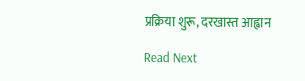प्रक्रिया शुरू, दरखास्त आह्वान

Read Next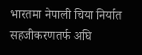भारतमा नेपाली चिया निर्यात सहजीकरणतर्फ अघि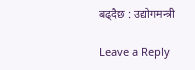बढ्दैछ : उद्योगमन्त्री

Leave a Reply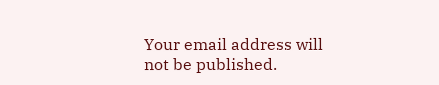Your email address will not be published.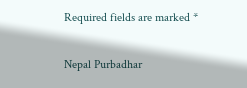Required fields are marked *

Nepal Purbadhar